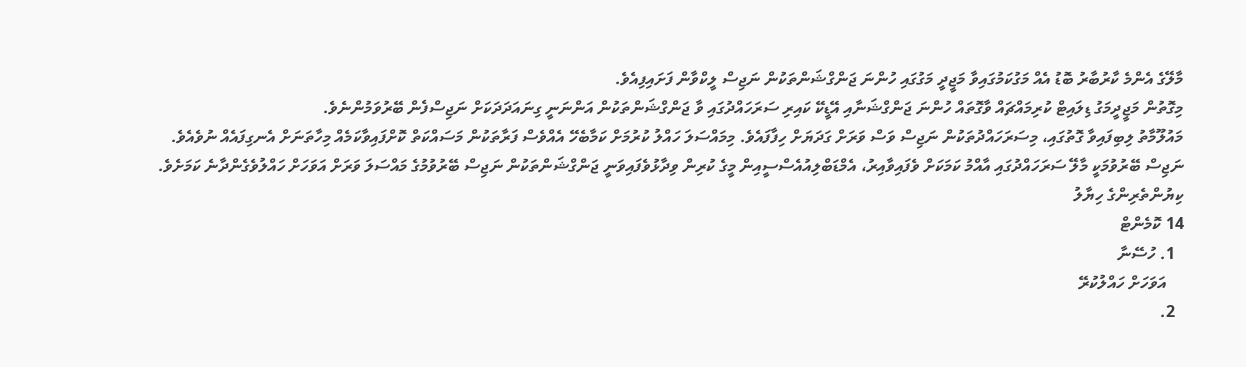މާލޭގެ އެންމެ ކާރުބާރު ބޮޑު އެއް މަގުކަމުގައިވާ މަޖީދީ މަގުގައި ހުންނަ ޖަންގްޝަންތަކުން ނަޖިސް ލީކްވާން ފަށައިފިއެވެ.
މިގޮތުން މަޖީދީމަގު ޑިލައިޓް ކުރިމައްޗައް ވާގޮތައް ހުންނަ ޖަންގްޝަނާއި އޭޑީކޭ ކައިރި ސަރަހައްދުގައި ވާ ޖަންގްޝަންތަކުން އަންނަނީ ގިނައަދަދަކަށް ނަޖިސްފެން ބޭރުވަމުންނެވެ.
މައުލޫމާތު ލިބިފައިވާ ގޮތުގައި، މިސަރަހައްދުތަކުން ނަޖިސް ވަސް ވަރަށް ގަދަޔަށް ހިފާފައެވެ. މިމައްސަލަ ހައްލު ކުރުމަށް ކަމާބެހޭ އެއްވެސް ފަރާތަކުން މަސައްކަތް ކޮށްފައިވާކަމެއް މިހާތަނަށް އެނގިފައެއް ނުވެއެވެ.
ނަޖިސް ބޭރުވުމަކީ މާލޭ ސަރަހައްދުގައި އާއްމު ކަމަކަށް ވެފައިވާއިރު، އެމްޑަބްލިއުއެސްސީއިން މީގެ ކުރިން ވިދާޅުވެފައިވަނީ ޖަންގްޝަންތަކުން ނަޖިސް ބޭރުވުމުގެ މައްސަލަ ވަރަށް އަވަހަށް ހައްލުވެގެންދާނެ ކަމަށެވެ.
ކިޔުންތެރިންގެ ހިޔާލު
14 ކޮމެންޓް
  1. ހުސޭނާ
    އަވަހަށް ހައްލުކުރޭ
  2.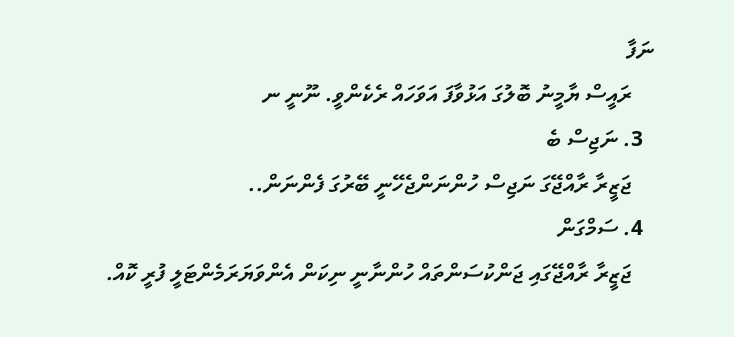ނަފާ
    ރައީސް ޔާމީނު ބޮލުގަ އަޅުވާފަ އަވަހައް ރެކެންވީ. ނޫނީ ނ
  3. ނަޖިސް ބެ
    ޖަޒީރާ ރާއްޖޭގަ ނަޖިސް ހުންނަންޖެހޭނީ ބޭރުގަ ފެންނަން..
  4. ސަމްގަން
    ޖަޒީރާ ރާއްޖޭގައި ޖަންކުސަންތައް ހުންނާނީ ނިކަން އެންވަޔަރަމެންޓަލީ ފުރީ ކޮއް.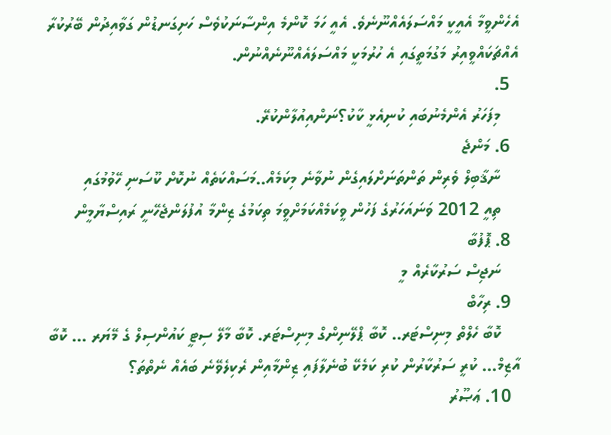އެހެންވީމާ އެއީކީ މައްސަލައެއްނޫނެވެ. އެއީ ހަމަ ކޮންމެ އިންސާނަކުވެސް ހަށިގަނޑުން ގަވާއިދުން ބޭރުކުރާ އެއްޗަކައްވީއިރު މަގުމަތީގައި އެ ހުރުމަކީ މައްސަލައެއްނޫނެއްނުން.
  5.
    މިފަހަރު އެންމެނުބައި ކުނިއެޅީ ކާކު؟ނަންއިއުލާންކުރޭ.
  6. މަންޖެ
    ނާޤާބިލް ވެރިން ތަންތަނަށްލައިގެން ނުވާނެ މިކަމެއް..މަސައްކަތެއް ނުކޮށް ކޫސަނި ހޭވުމުގައި
    ތިއީ 2012 ވަނައަހަރުގެ ފަހުން ވީކަމެއްކަމަށްވީމަ ތިކަމުގެ ޒިންމާ އުފުލަންޖެހޭނީ ރައިސްޔާމީން
  8. ޕޮފުބާ
    ނަޖިސް ސަރުކާރެއް މީ
  9. ރިހާބް
    ކޮބާ ހެލްތް މިނިސްޓަރ.. ކޮބާ ޕްލޭނިންގް މިނިސްޓަރ. ކޮބާ މާލޭ ސިޓީ ކައުންސިލް ގެ މޭޔަރ ... ކޮބާ އާޒިމް... ކުރީ ސަރުކާރުން ކުރި ކަމެކޭ ބުނެލާފައި ޒިންމާއިން ރެކިލެވޭނެ ބައެއް ނެތްތަ؟
  10. ޢަޞޫރު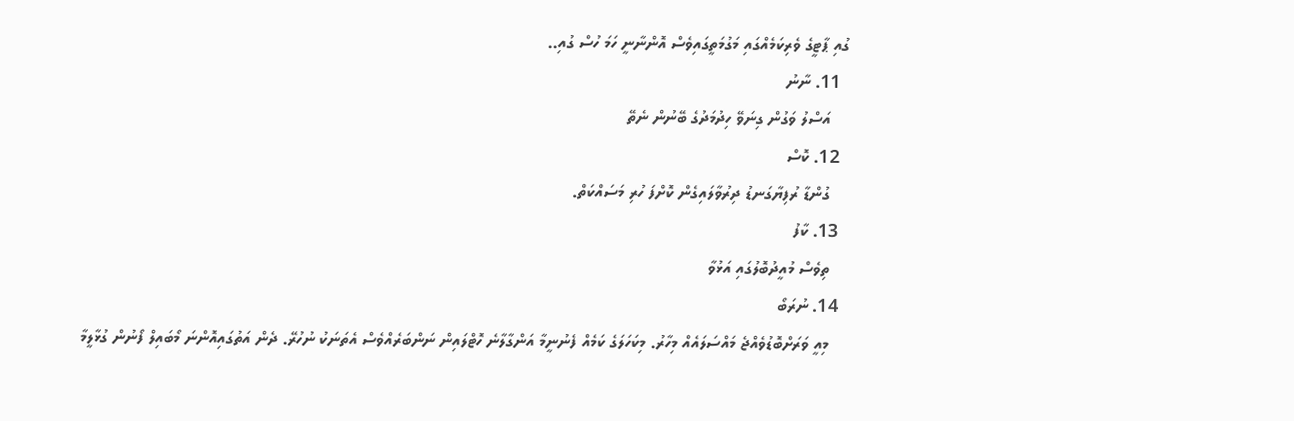ގުއި ޕާޓީގެ ވެރިކަމެއްގައި މަގުމަތީގައިވެސް އޮންނާނީ ހަމަ ހުސް ގުއި..
  11. ނާނު
    އަސްލު ވަގުން ގިނަވޭ ހިދުމަދުގެ ބޭނުން ނެތޭ
  12. ކޮސް
    ގުންޑާ ރުފިޔާގަނޑު ދިރުވާލައިގެން ކޮށްފަ ހުރި މަސައްކަތް.
  13. ކާފު
    ތިވެސް މުއީދުބޮލުގައި އަޅުވާ
  14. ނުރަބޯ
    މިއީ ވަރަށްބޮޑުވެއްޖެ މައްސަލައެއް މިހާރު. މިކަހަލަގެ ކަމެއް ފެނުނީމާ އަންގާލާނެ ހޮޓްލައިން ނަންބަރެއްވެސް އެތަނަކު ނުހުރޭ. ދެން އަތުގައިއޮންނަ މޯބައިލް ފޯނުން ގުޅާލީމާ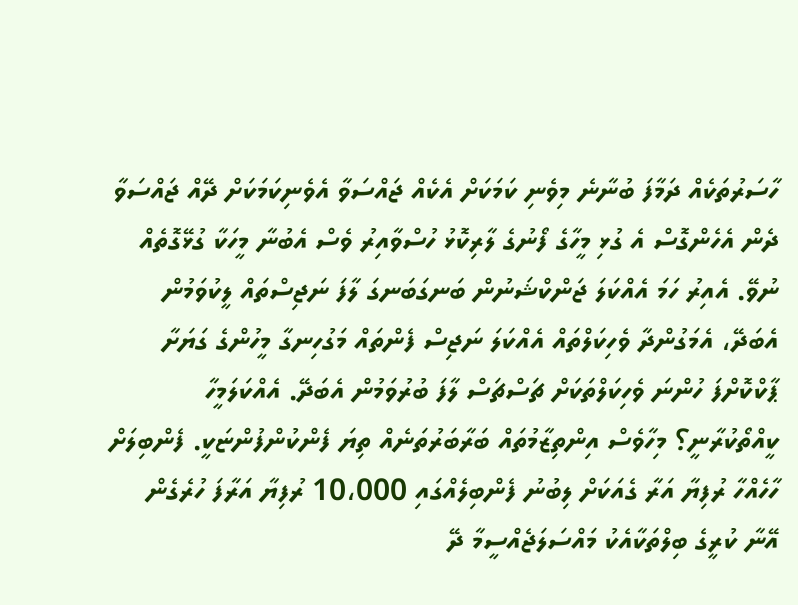ހާސަރުތަކެއް ދަމާފަ ބުނާނެ މިވެނި ކަމަކަށް އެކެއް ޖައްސަވާ އެވެނިކަމަކަށް ދޭއް ޖައްސަވާ ދެން އެހެންގޮސް އެ ގުޅި މީހާގެ ފޯނުގެ ލާރިކޮޅު ހުސްވާއިރު ވެސް އެބުނާ މީހަކާ ގުޅޭގޮތެއް ނުވޭ. އެއިރު ހަމަ އެއްކަލަ ޖަންކްޝަނުން ބަނގަބަނގަ ލާފަ ނަޖިސްތައް ލީކުވަމުން އެބަދޭ، އެމަގުންދާ ވެހިކަލްތައް އެއްކަލަ ނަޖިސް ފެންތައް މަގުހިނގާ މީހުންގެ ގަޔަށާ ޕާކްކޮށްފަ ހުންނަ ވެހިކަލްތަކަށް ޗަސްޗަސް ލާފަ ބުރުވަމުން އެބަދޭ. އެއްކަލަމީހާ ކީއްތޯކުރާނީ؟ މިހާވެސް އިންތިޒާމުތައް ބަރާބަރުތަނެއް ތިޔަ ފެންކުންފުންޏަކީ. ފެންބިލަށް ހާހެއްހާ ރުފިޔާ އަރާ ގެއަކަށް ލިބުނު ފެންބިލެއްގައި 10،000 ރުފިޔާ އަރާފަ ހުރެގެން އޭނާ ކުރީގެ ބިލްތަކާއެކު މައްސަލަޖެއްސީމާ ދޭ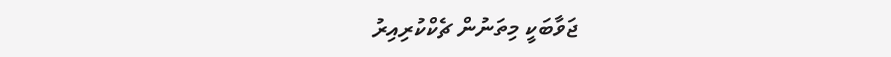ޖަވާބަކީ މިތަނުން ޗެކްކުރިއިރު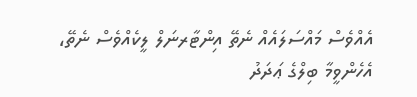އެއްވެސް މައްސަލައެއް ނެތޭ އިންޓާރނަލް ލީކެއްވެސް ނެތޭ، އެހެންވީމާ ބިލްގެ ޢަދަދު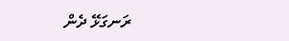ރަނގަޅޭ ދެން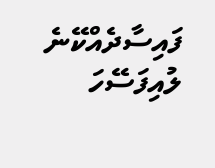ފައިސާދެއްކޭނެ ލުއިފަސޭހަ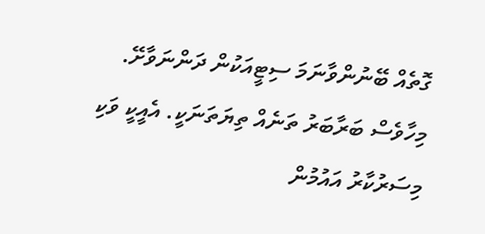ގޮތެއް ބޭނުންވާނަމަ ސިޓީއަކުން ދަންނަވާށޭ. މިހާވެސް ބަރާބަރު ތަނެއް ތިޔަތަނަކީ. އެއީކީ ވަކި މިސަރުކާރު އައުމުން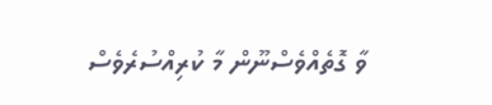ވާ ގޮތެއްވެސްނޫން މާ ކުރިއްސުރެވެސް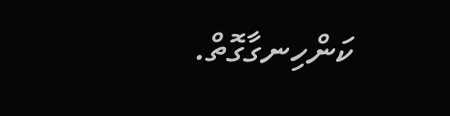ކަންހިނގާގޮތް.